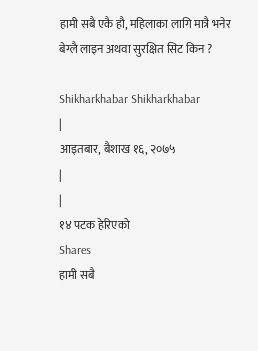हामी सबै एकै हौ, महिलाका लागि मात्रै भनेर बेग्लै लाइन अथवा सुरक्षित सिट किन ?

Shikharkhabar Shikharkhabar
|
आइतबार, बैशाख १६, २०७५
|
|
१४ पटक हेरिएको
Shares
हामी सबै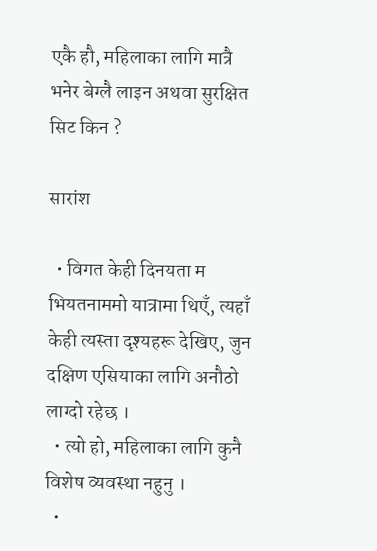एकै हौ, महिलाका लागि मात्रै भनेर बेग्लै लाइन अथवा सुरक्षित सिट किन ?

सारांश

  • विगत केही दिनयता म भियतनाममो यात्रामा थिएँ, त्यहाँ केही त्यस्ता दृश्यहरू देखिए, जुन दक्षिण एसियाका लागि अनौठो लाग्दो रहेछ ।
  • त्यो हो, महिलाका लागि कुनै विशेष व्यवस्था नहुनु ।
  •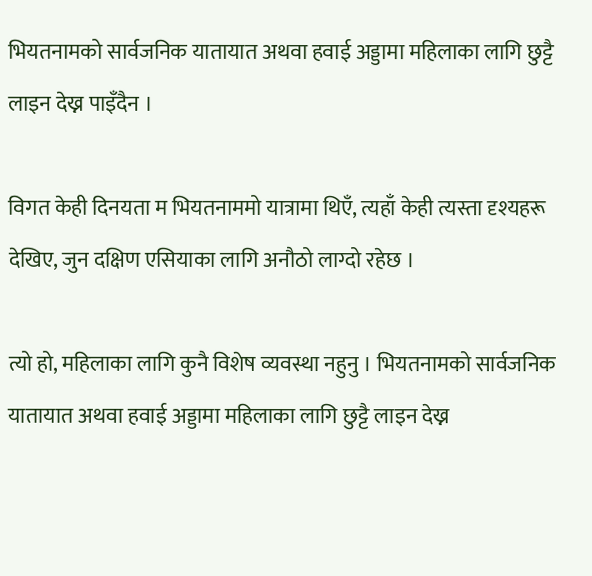भियतनामको सार्वजनिक यातायात अथवा हवाई अड्डामा महिलाका लागि छुट्टै लाइन देख्न पाइँदैन ।

विगत केही दिनयता म भियतनाममो यात्रामा थिएँ, त्यहाँ केही त्यस्ता दृश्यहरू देखिए, जुन दक्षिण एसियाका लागि अनौठो लाग्दो रहेछ ।

त्यो हो, महिलाका लागि कुनै विशेष व्यवस्था नहुनु । भियतनामको सार्वजनिक यातायात अथवा हवाई अड्डामा महिलाका लागि छुट्टै लाइन देख्न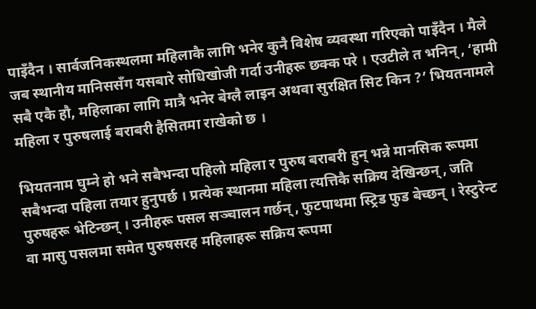पाइँदैन । सार्वजनिकस्थलमा महिलाकै लागि भनेर कुनै विशेष व्यवस्था गरिएको पाइँदैन । मैले जब स्थानीय मानिससँग यसबारे सोधिखोजी गर्दा उनीहरू छक्क परे । एउटीले त भनिन्, ‘हामी सबै एकै हौ, महिलाका लागि मात्रै भनेर बेग्लै लाइन अथवा सुरक्षित सिट किन ?’ भियतनामले महिला र पुरुषलाई बराबरी हैसितमा राखेको छ ।

भियतनाम घुम्ने हो भने सबैभन्दा पहिलो महिला र पुरुष बराबरी हुन् भन्ने मानसिक रूपमा सबैभन्दा पहिला तयार हुनुपर्छ । प्रत्येक स्थानमा महिला त्यत्तिकै सक्रिय देखिन्छन्, जति पुरुषहरू भेटिन्छन् । उनीहरू पसल सञ्चालन गर्छन्, फुटपाथमा स्ट्रिड फुड बेच्छन् । रेस्टुरेन्ट वा मासु पसलमा समेत पुरुषसरह महिलाहरू सक्रिय रूपमा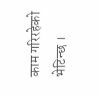काम गरिरहेको भेटिन्छ ।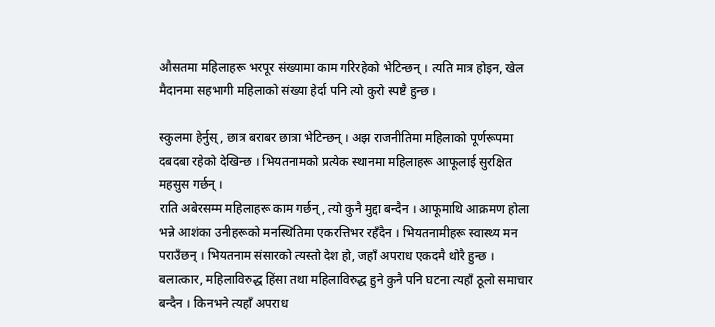औसतमा महिलाहरू भरपूर संख्यामा काम गरिरहेको भेटिन्छन् । त्यति मात्र होइन, खेल मैदानमा सहभागी महिलाको संख्या हेर्दा पनि त्यो कुरो स्पष्टै हुन्छ ।

स्कुलमा हेर्नुस्, छात्र बराबर छात्रा भेटिन्छन् । अझ राजनीतिमा महिलाको पूर्णरूपमा दबदबा रहेको देखिन्छ । भियतनामको प्रत्येक स्थानमा महिलाहरू आफूलाई सुरक्षित महसुस गर्छन् ।
राति अबेरसम्म महिलाहरू काम गर्छन्, त्यो कुनै मुद्दा बन्दैन । आफूमाथि आक्रमण होला भन्ने आशंका उनीहरूको मनस्थितिमा एकरत्तिभर रहँदैन । भियतनामीहरू स्वास्थ्य मन पराउँछन् । भियतनाम संसारको त्यस्तो देश हो, जहाँ अपराध एकदमै थोरै हुन्छ । बलात्कार, महिलाविरुद्ध हिंसा तथा महिलाविरुद्ध हुने कुनै पनि घटना त्यहाँ ठूलो समाचार बन्दैन । किनभने त्यहाँ अपराध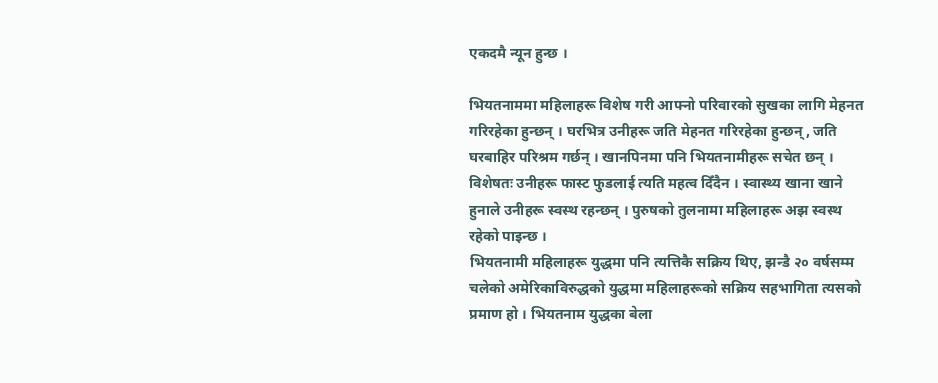एकदमै न्यून हुन्छ ।

भियतनाममा महिलाहरू विशेष गरी आफ्नो परिवारको सुखका लागि मेहनत गरिरहेका हुन्छन् । घरभित्र उनीहरू जति मेहनत गरिरहेका हुन्छन्, जति घरबाहिर परिश्रम गर्छन् । खानपिनमा पनि भियतनामीहरू सचेत छन् । विशेषतः उनीहरू फास्ट फुडलाई त्यति महत्व दिँदैन । स्वास्थ्य खाना खाने हुनाले उनीहरू स्वस्थ रहन्छन् । पुरुषको तुलनामा महिलाहरू अझ स्वस्थ रहेको पाइन्छ ।
भियतनामी महिलाहरू युद्धमा पनि त्यत्तिकै सक्रिय थिए, झन्डै २० वर्षसम्म चलेको अमेरिकाविरुद्धको युद्धमा महिलाहरूको सक्रिय सहभागिता त्यसको प्रमाण हो । भियतनाम युद्धका बेला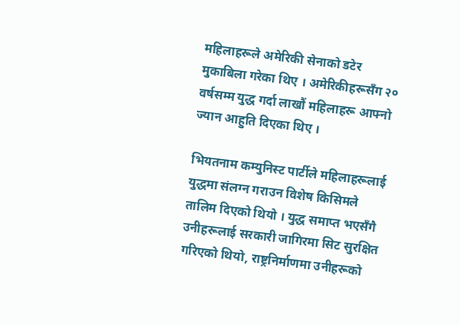महिलाहरूले अमेरिकी सेनाको डटेर मुकाबिला गरेका थिए । अमेरिकीहरूसँग २० वर्षसम्म युद्ध गर्दा लाखौं महिलाहरू आफ्नो ज्यान आहुति दिएका थिए ।

भियतनाम कम्युनिस्ट पार्टीले महिलाहरूलाई युद्धमा संलग्न गराउन विशेष किसिमले तालिम दिएको थियो । युद्ध समाप्त भएसँगै उनीहरूलाई सरकारी जागिरमा सिट सुरक्षित गरिएको थियो, राष्ट्रनिर्माणमा उनीहरूको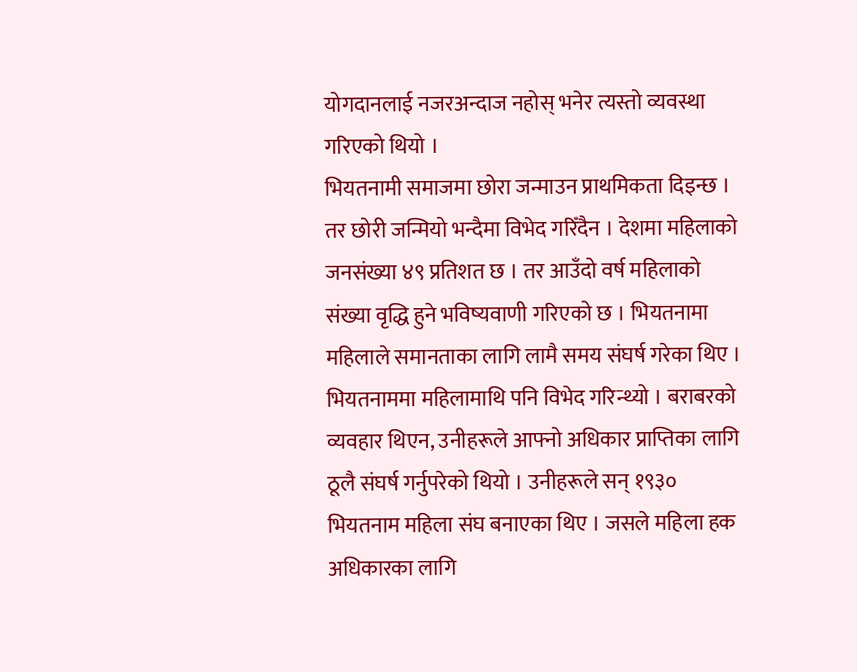योगदानलाई नजरअन्दाज नहोस् भनेर त्यस्तो व्यवस्था गरिएको थियो ।
भियतनामी समाजमा छोरा जन्माउन प्राथमिकता दिइन्छ । तर छोरी जन्मियो भन्दैमा विभेद गरिँदैन । देशमा महिलाको जनसंख्या ४९ प्रतिशत छ । तर आउँदो वर्ष महिलाको संख्या वृद्धि हुने भविष्यवाणी गरिएको छ । भियतनामा महिलाले समानताका लागि लामै समय संघर्ष गरेका थिए । भियतनाममा महिलामाथि पनि विभेद गरिन्थ्यो । बराबरको व्यवहार थिएन, उनीहरूले आफ्नो अधिकार प्राप्तिका लागि ठूलै संघर्ष गर्नुपरेको थियो । उनीहरूले सन् १९३० भियतनाम महिला संघ बनाएका थिए । जसले महिला हक अधिकारका लागि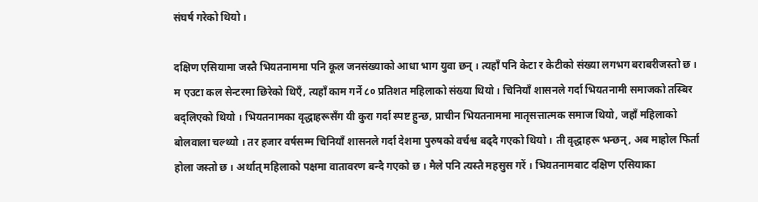संघर्ष गरेको थियो ।

दक्षिण एसियामा जस्तै भियतनाममा पनि कूल जनसंख्याको आधा भाग युवा छन् । त्यहाँ पनि केटा र केटीको संख्या लगभग बराबरीजस्तो छ । म एउटा कल सेन्टरमा छिरेको थिएँ, त्यहाँ काम गर्ने ८० प्रतिशत महिलाको संख्या थियो । चिनियाँ शासनले गर्दा भियतनामी समाजको तस्बिर बद्लिएको थियो । भियतनामका वृद्धाहरूसँग यी कुरा गर्दा स्पष्ट हुन्छ, प्राचीन भियतनाममा मातृसत्तात्मक समाज थियो, जहाँ महिलाको बोलवाला चल्थ्यो । तर हजार वर्षसम्म चिनियाँ शासनले गर्दा देशमा पुरुषको वर्चश्व बढ्दै गएको थियो । ती वृद्धाहरू भन्छन्, अब माहोल फिर्ता होला जस्तो छ । अर्थात् महिलाको पक्षमा वातावरण बन्दै गएको छ । मैले पनि त्यस्तै महसुस गरें । भियतनामबाट दक्षिण एसियाका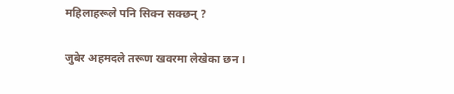महिलाहरूले पनि सिक्न सक्छन् ?

जुबेर अहमदले तरूण खवरमा लेखेका छन ।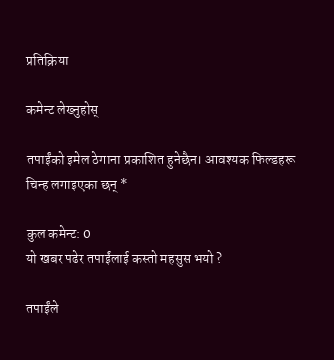प्रतिक्रिया

कमेन्ट लेख्नुहोस्

तपाईंको इमेल ठेगाना प्रकाशित हुनेछैन। आवश्यक फिल्डहरू चिन्ह लगाइएका छन् *

कुल कमेन्ट: 0
यो खबर पढेर तपाईंलाई कस्तो महसुस भयो ?

तपाईंले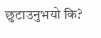छुटाउनुभयो कि?